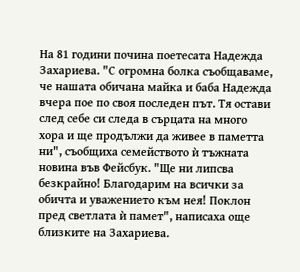На 81 години почина поетесата Надежда Захариева. "С огромна болка съобщаваме, че нашата обичана майка и баба Надежда вчера пое по своя последен път. Тя остави след себе си следа в сърцата на много хора и ще продължи да живее в паметта ни", съобщиха семейството ѝ тъжната новина във Фейсбук. "Ще ни липсва безкрайно! Благодарим на всички за обичта и уважението към нея! Поклон пред светлата ѝ памет", написаха още близките на Захариева.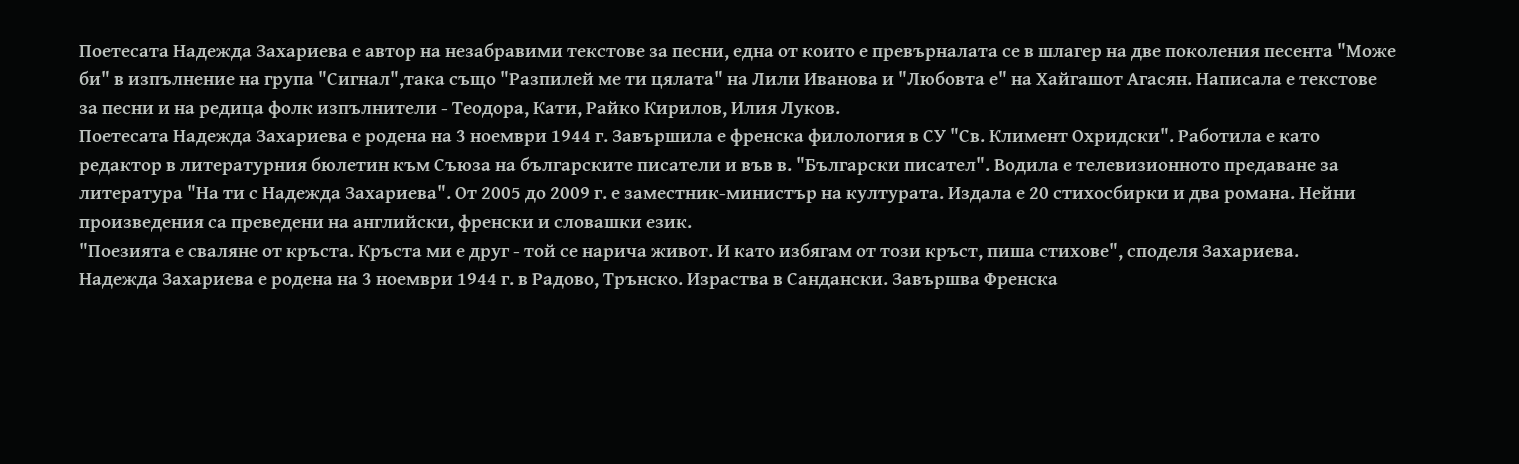Поетесата Надежда Захариева е автор на незабравими текстове за песни, една от които е превърналата се в шлагер на две поколения песента "Може би" в изпълнение на група "Сигнал",така също "Разпилей ме ти цялата" на Лили Иванова и "Любовта е" на Хайгашот Агасян. Написала е текстове за песни и на редица фолк изпълнители - Теодора, Кати, Райко Кирилов, Илия Луков.
Поетесата Надежда Захариева е родена на 3 ноември 1944 г. Завършила е френска филология в СУ "Св. Климент Охридски". Работила е като редактор в литературния бюлетин към Съюза на българските писатели и във в. "Български писател". Водила е телевизионното предаване за литература "На ти с Надежда Захариева". От 2005 до 2009 г. е замeстник-министър на културата. Издала е 20 стихосбирки и два романа. Нейни произведения са преведени на английски, френски и словашки език.
"Поезията е сваляне от кръста. Кръста ми е друг - той се нарича живот. И като избягам от този кръст, пиша стихове", споделя Захариева.
Надежда Захариева е родена на 3 ноември 1944 г. в Радово, Трънско. Израства в Сандански. Завършва Френска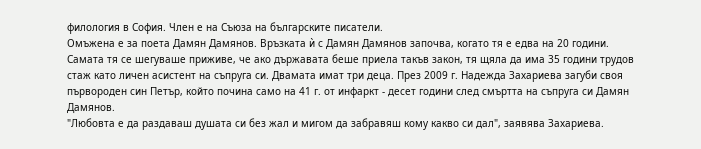филология в София. Член е на Съюза на българските писатели.
Омъжена е за поета Дамян Дамянов. Връзката ѝ с Дамян Дамянов започва, когато тя е едва на 20 години. Самата тя се шегуваше приживе, че ако държавата беше приела такъв закон, тя щяла да има 35 години трудов стаж като личен асистент на съпруга си. Двамата имат три деца. През 2009 г. Надежда Захариева загуби своя първороден син Петър, който почина само на 41 г. от инфаркт - десет години след смъртта на съпруга си Дамян Дамянов.
"Любовта е да раздаваш душата си без жал и мигом да забравяш кому какво си дал", заявява Захариева.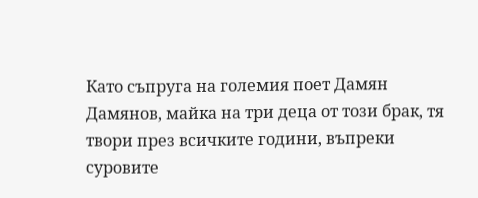Като съпруга на големия поет Дамян Дамянов, майка на три деца от този брак, тя твори през всичките години, въпреки суровите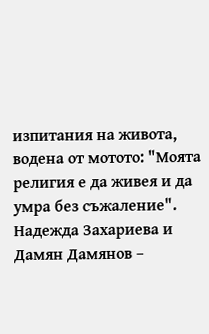изпитания на живота, водена от мотото: "Моята религия е да живея и да умра без съжаление".
Надежда Захариева и Дамян Дамянов –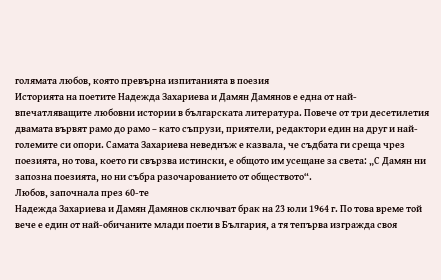голямата любов, която превърна изпитанията в поезия
Историята на поетите Надежда Захариева и Дамян Дамянов е една от най-впечатляващите любовни истории в българската литература. Повече от три десетилетия двамата вървят рамо до рамо – като съпрузи, приятели, редактори един на друг и най-големите си опори. Самата Захариева неведнъж е казвала, че съдбата ги среща чрез поезията, но това, което ги свързва истински, е общото им усещане за света: „С Дамян ни запозна поезията, но ни събра разочарованието от обществото“.
Любов, започнала през 60-те
Надежда Захариева и Дамян Дамянов сключват брак на 23 юли 1964 г. По това време той вече е един от най-обичаните млади поети в България, а тя тепърва изгражда своя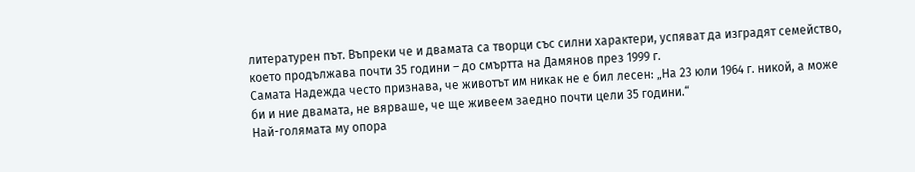литературен път. Въпреки че и двамата са творци със силни характери, успяват да изградят семейство, което продължава почти 35 години – до смъртта на Дамянов през 1999 г.
Самата Надежда често признава, че животът им никак не е бил лесен: „На 23 юли 1964 г. никой, а може би и ние двамата, не вярваше, че ще живеем заедно почти цели 35 години.“
Най-голямата му опора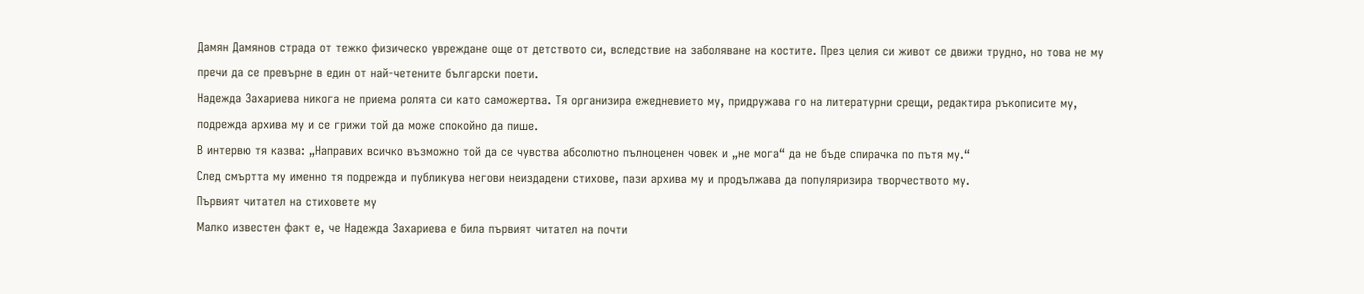Дамян Дамянов страда от тежко физическо увреждане още от детството си, вследствие на заболяване на костите. През целия си живот се движи трудно, но това не му пречи да се превърне в един от най-четените български поети.
Надежда Захариева никога не приема ролята си като саможертва. Тя организира ежедневието му, придружава го на литературни срещи, редактира ръкописите му, подрежда архива му и се грижи той да може спокойно да пише.
В интервю тя казва: „Направих всичко възможно той да се чувства абсолютно пълноценен човек и „не мога“ да не бъде спирачка по пътя му.“
След смъртта му именно тя подрежда и публикува негови неиздадени стихове, пази архива му и продължава да популяризира творчеството му.
Първият читател на стиховете му
Малко известен факт е, че Надежда Захариева е била първият читател на почти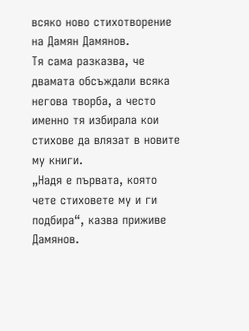всяко ново стихотворение на Дамян Дамянов.
Тя сама разказва, че двамата обсъждали всяка негова творба, а често именно тя избирала кои стихове да влязат в новите му книги.
„Надя е първата, която чете стиховете му и ги подбира“, казва приживе Дамянов.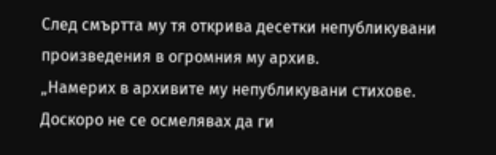След смъртта му тя открива десетки непубликувани произведения в огромния му архив.
„Намерих в архивите му непубликувани стихове. Доскоро не се осмелявах да ги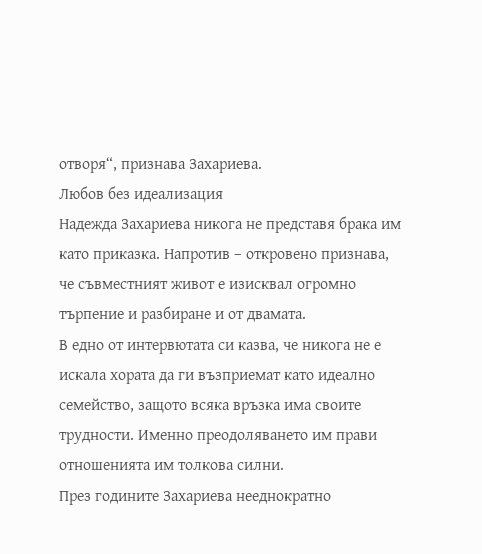отворя“, признава Захариева.
Любов без идеализация
Надежда Захариева никога не представя брака им като приказка. Напротив – откровено признава, че съвместният живот е изисквал огромно търпение и разбиране и от двамата.
В едно от интервютата си казва, че никога не е искала хората да ги възприемат като идеално семейство, защото всяка връзка има своите трудности. Именно преодоляването им прави отношенията им толкова силни.
През годините Захариева нееднократно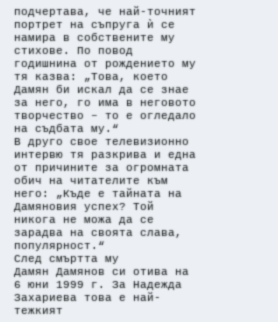подчертава, че най-точният портрет на съпруга ѝ се намира в собствените му стихове. По повод годишнина от рождението му тя казва: „Това, което Дамян би искал да се знае за него, го има в неговото творчество – то е огледало на съдбата му.“
В друго свое телевизионно интервю тя разкрива и една от причините за огромната обич на читателите към него: „Къде е тайната на Дамяновия успех? Той никога не можа да се зарадва на своята слава, популярност.“
След смъртта му
Дамян Дамянов си отива на 6 юни 1999 г. За Надежда Захариева това е най-тежкият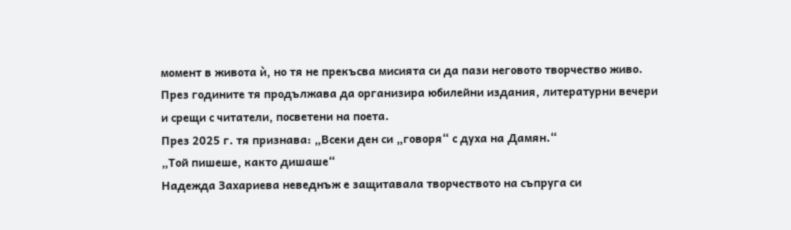момент в живота ѝ, но тя не прекъсва мисията си да пази неговото творчество живо.
През годините тя продължава да организира юбилейни издания, литературни вечери и срещи с читатели, посветени на поета.
През 2025 г. тя признава: „Всеки ден си „говоря“ с духа на Дамян.“
„Той пишеше, както дишаше“
Надежда Захариева неведнъж е защитавала творчеството на съпруга си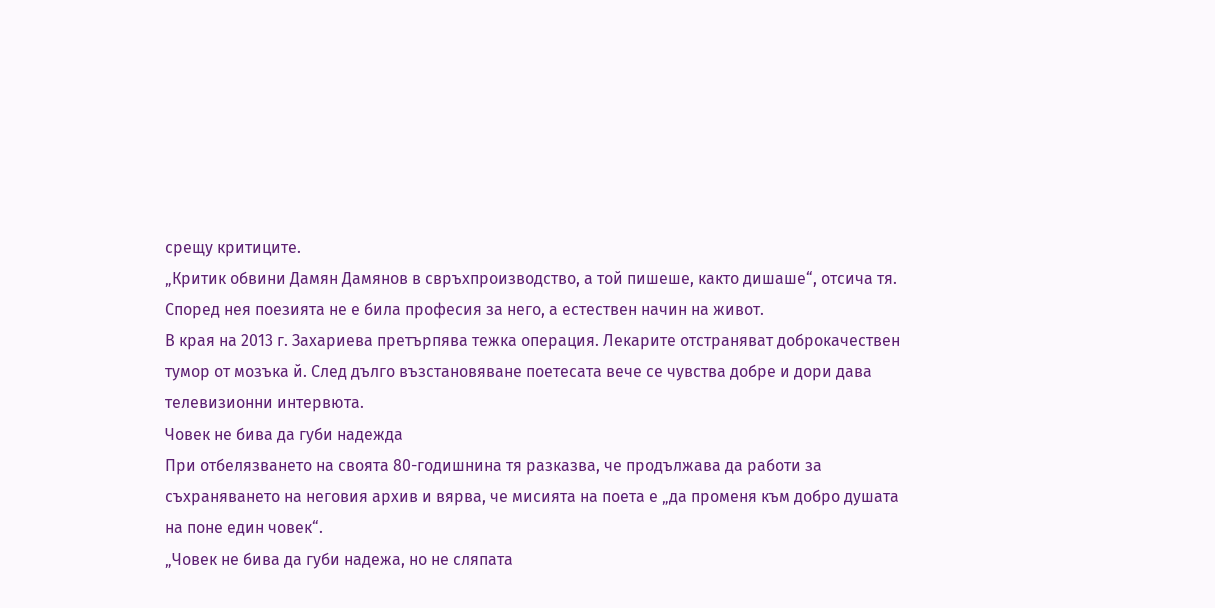срещу критиците.
„Критик обвини Дамян Дамянов в свръхпроизводство, а той пишеше, както дишаше“, отсича тя.
Според нея поезията не е била професия за него, а естествен начин на живот.
В края на 2013 г. Захариева претърпява тежка операция. Лекарите отстраняват доброкачествен тумор от мозъка й. След дълго възстановяване поетесата вече се чувства добре и дори дава телевизионни интервюта.
Човек не бива да губи надежда
При отбелязването на своята 80-годишнина тя разказва, че продължава да работи за съхраняването на неговия архив и вярва, че мисията на поета е „да променя към добро душата на поне един човек“.
„Човек не бива да губи надежа, но не сляпата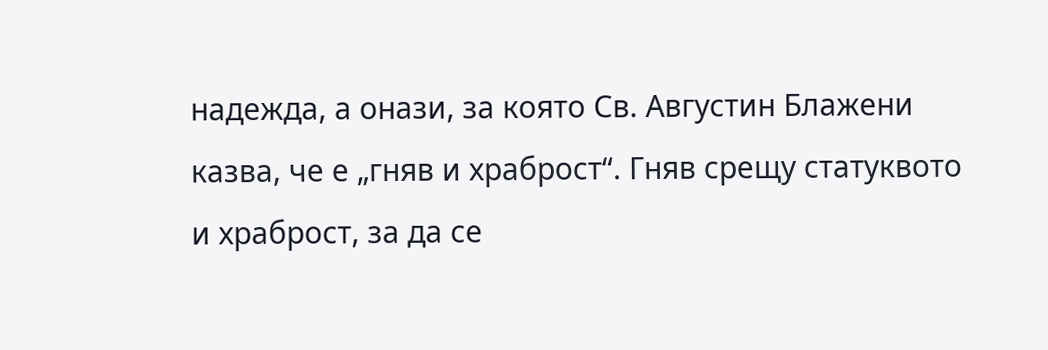надежда, а онази, за която Св. Августин Блажени казва, че е „гняв и храброст“. Гняв срещу статуквото и храброст, за да се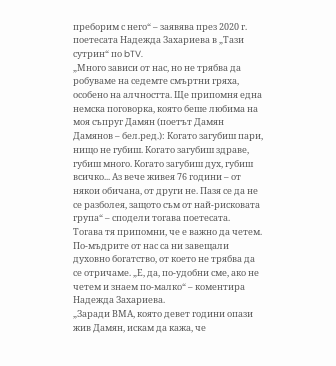преборим с него“ – заявява през 2020 г. поетесата Надежда Захариева в „Тази сутрин“ по bTV.
„Много зависи от нас, но не трябва да робуваме на седемте смъртни гряха, особено на алчността. Ще припомня една немска поговорка, която беше любима на моя съпруг Дамян (поетът Дамян Дамянов – бел.ред.): Когато загубиш пари, нищо не губиш. Когато загубиш здраве, губиш много. Когато загубиш дух, губиш всичко... Аз вече живея 76 години – от някои обичана, от други не. Пазя се да не се разболея, защото съм от най-рисковата група“ – сподели тогава поетесата.
Тогава тя припомни, че е важно да четем. По-мъдрите от нас са ни завещали духовно богатство, от което не трябва да се отричаме. „Е, да, по-удобни сме, ако не четем и знаем по-малко“ – коментира Надежда Захариева.
„Заради ВМА, която девет години опази жив Дамян, искам да кажа, че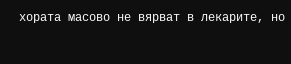хората масово не вярват в лекарите, но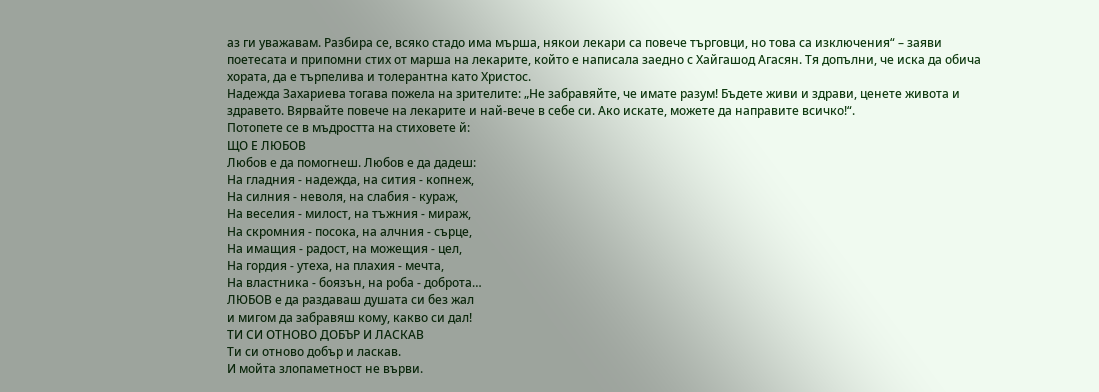аз ги уважавам. Разбира се, всяко стадо има мърша, някои лекари са повече търговци, но това са изключения“ – заяви поетесата и припомни стих от марша на лекарите, който е написала заедно с Хайгашод Агасян. Тя допълни, че иска да обича хората, да е търпелива и толерантна като Христос.
Надежда Захариева тогава пожела на зрителите: „Не забравяйте, че имате разум! Бъдете живи и здрави, ценете живота и здравето. Вярвайте повече на лекарите и най-вече в себе си. Ако искате, можете да направите всичко!“.
Потопете се в мъдростта на стиховете й:
ЩО Е ЛЮБОВ
Любов е да помогнеш. Любов е да дадеш:
На гладния - надежда, на сития - копнеж,
На силния - неволя, на слабия - кураж,
На веселия - милост, на тъжния - мираж,
На скромния - посока, на алчния - сърце,
На имащия - радост, на можещия - цел,
На гордия - утеха, на плахия - мечта,
На властника - боязън, на роба - доброта…
ЛЮБОВ е да раздаваш душата си без жал
и мигом да забравяш кому, какво си дал!
ТИ СИ ОТНОВО ДОБЪР И ЛАСКАВ
Ти си отново добър и ласкав.
И мойта злопаметност не върви.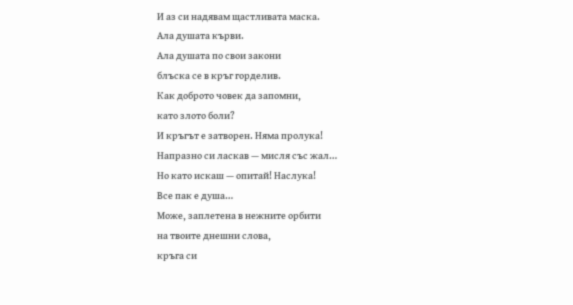И аз си надявам щастливата маска.
Ала душата кърви.
Ала душата по свои закони
блъска се в кръг горделив.
Как доброто човек да запомни,
като злото боли?
И кръгът е затворен. Няма пролука!
Напразно си ласкав — мисля със жал…
Но като искаш — опитай! Наслука!
Все пак е душа…
Може, заплетена в нежните орбити
на твоите днешни слова,
кръга си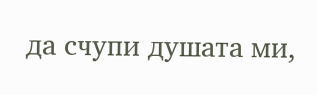да счупи душата ми,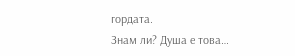гордата.
Знам ли? Душа е това…